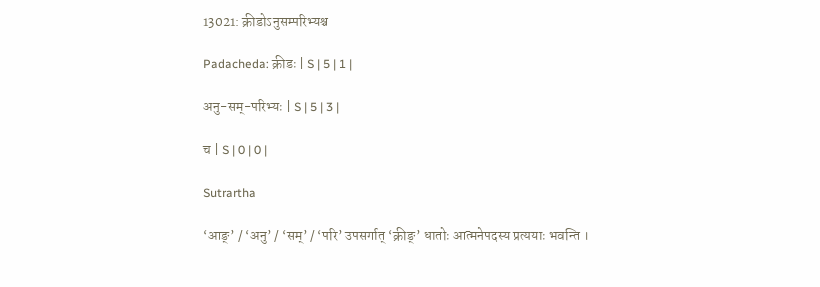13021: क्रीडोऽनुसम्परिभ्यश्च

Padacheda: क्रीडः | S | 5 | 1 |

अनु-सम्-परिभ्यः | S | 5 | 3 |

च | S | 0 | 0 |

Sutrartha

‘आङ्’ / ‘अनु’ / ‘सम्’ / ‘परि’ उपसर्गात् ‘क्रीङ्’ धातोः आत्मनेपदस्य प्रत्ययाः भवन्ति ।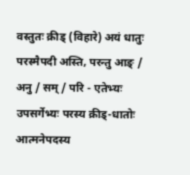वस्तुतः क्रीड् (विहारे) अयं धातुः परस्मैपदी अस्ति, परन्तु आङ् / अनु / सम् / परि - एतेभ्यः उपसर्गेभ्यः परस्य क्रीड्-धातोः आत्मनेपदस्य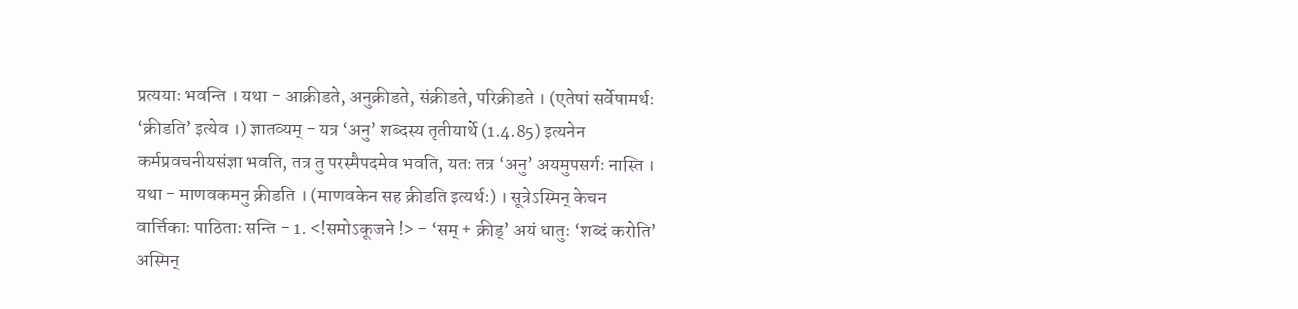प्रत्ययाः भवन्ति । यथा - आक्रीडते, अनुक्रीडते, संक्रीडते, परिक्रीडते । (एतेषां सर्वेषामर्थः ‘क्रीडति’ इत्येव ।) ज्ञातव्यम् - यत्र ‘अनु’ शब्दस्य तृतीयार्थे (1.4.85) इत्यनेन कर्मप्रवचनीयसंज्ञा भवति, तत्र तु परस्मैपदमेव भवति, यतः तत्र ‘अनु’ अयमुपसर्गः नास्ति । यथा - माणवकमनु क्रीडति । (माणवकेन सह क्रीडति इत्यर्थः) । सूत्रेऽस्मिन् केचन वार्त्तिकाः पाठिताः सन्ति - 1. <!समोऽकूजने !> - ‘सम् + क्रीड्’ अयं धातुः ‘शब्दं करोति’ अस्मिन्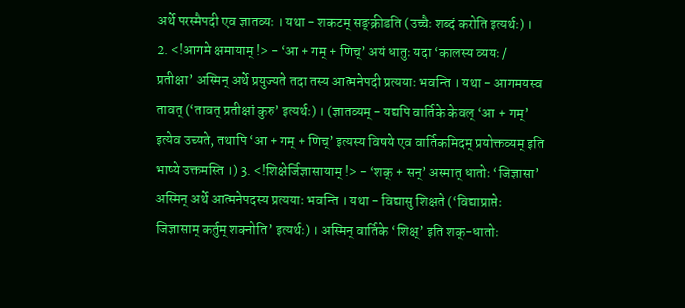अर्थे परस्मैपदी एव ज्ञातव्यः । यथा - शकटम् सङ्क्रीडति (उच्चैः शब्दं करोति इत्यर्थः) । 2. <!आगमे क्षमायाम् !> - ‘आ + गम् + णिच्’ अयं धातुः यदा ‘कालस्य व्ययः / प्रतीक्षा’ अस्मिन् अर्थे प्रयुज्यते तदा तस्य आत्मनेपदी प्रत्ययाः भवन्ति । यथा - आगमयस्व तावत् (‘तावत् प्रतीक्षां कुरु’ इत्यर्थः) । (ज्ञातव्यम् - यद्यपि वार्तिके केवल् ‘आ + गम्’ इत्येव उच्यते, तथापि ‘आ + गम् + णिच्’ इत्यस्य विषये एव वार्तिकमिदम् प्रयोक्तव्यम् इति भाष्ये उक्तमस्ति ।) 3. <!शिक्षेर्जिज्ञासायाम् !> - ‘शक् + सन्’ अस्मात् धातोः ‘जिज्ञासा’ अस्मिन् अर्थे आत्मनेपदस्य प्रत्ययाः भवन्ति । यथा - विद्यासु शिक्षते (‘विद्याप्राप्तेः जिज्ञासाम् कर्तुम् शक्नोति’ इत्यर्थः) । अस्मिन् वार्तिके ‘शिक्ष्’ इति शक्-धातोः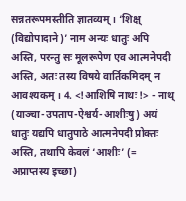सन्नतरूपमस्तीति ज्ञातव्यम् । ‘शिक्ष् (विद्योपादाने)’ नाम अन्यः धातुः अपि अस्ति, परन्तु सः मूलरूपेण एव आत्मनेपदी अस्ति, अतः तस्य विषये वार्तिकमिदम् न आवश्यकम् । 4. <!आशिषि नाथः !> - नाथ् (याञ्चा-उपताप-ऐश्वर्य-आशीःषु) अयं धातुः यद्यपि धातुपाठे आत्मनेपदी प्रोक्तः अस्ति, तथापि केवलं ‘आशीः’ (= अप्राप्तस्य इच्छा)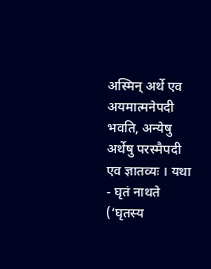अस्मिन् अर्थे एव अयमात्मनेपदी भवति, अन्येषु अर्थेषु परस्मैपदी एव ज्ञातव्यः । यथा - घृतं नाथते (‘घृतस्य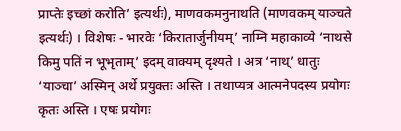प्राप्तेः इच्छां करोति’ इत्यर्थः), माणवकमनुनाथति (माणवकम् याञ्चते इत्यर्थः) । विशेषः - भारवेः ‘किरातार्जुनीयम्’ नाम्नि महाकाव्ये ‘नाथसे किमु पतिं न भूभृताम्’ इदम् वाक्यम् दृश्यते । अत्र ‘नाथ्’ धातुः ‘याञ्चा’ अस्मिन् अर्थे प्रयुक्तः अस्ति । तथाप्यत्र आत्मनेपदस्य प्रयोगः कृतः अस्ति । एषः प्रयोगः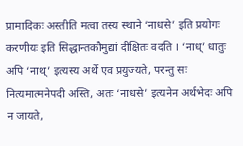प्रामादिकः अस्तीति मत्वा तस्य स्थाने ‘नाधसे’ इति प्रयोगः करणीयः इति सिद्धान्तकौमुद्यां दीक्षितः वदति । ‘नाध्’ धातुः अपि ‘नाथ्’ इत्यस्य अर्थे एव प्रयुज्यते, परन्तु सः नित्यमात्मनेपदी अस्ति, अतः ‘नाधसे’ इत्यनेन अर्थभेदः अपि न जायते,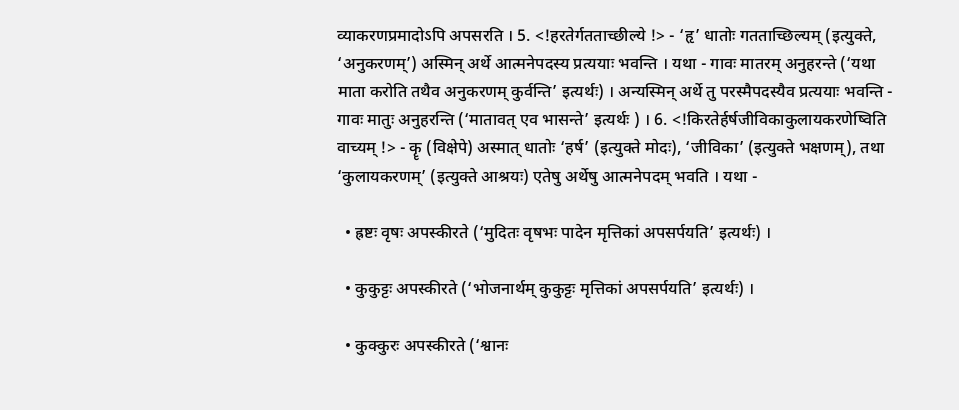व्याकरणप्रमादोऽपि अपसरति । 5. <!हरतेर्गतताच्छील्ये !> - ‘हृ’ धातोः गतताच्छिल्यम् (इत्युक्ते, ‘अनुकरणम्’) अस्मिन् अर्थे आत्मनेपदस्य प्रत्ययाः भवन्ति । यथा - गावः मातरम् अनुहरन्ते (‘यथा माता करोति तथैव अनुकरणम् कुर्वन्ति’ इत्यर्थः) । अन्यस्मिन् अर्थे तु परस्मैपदस्यैव प्रत्ययाः भवन्ति - गावः मातुः अनुहरन्ति (‘मातावत् एव भासन्ते’ इत्यर्थः ) । 6. <!किरतेर्हर्षजीविकाकुलायकरणेष्विति वाच्यम् !> - कॄ (विक्षेपे) अस्मात् धातोः ‘हर्ष’ (इत्युक्ते मोदः), ‘जीविका’ (इत्युक्ते भक्षणम्), तथा ‘कुलायकरणम्’ (इत्युक्ते आश्रयः) एतेषु अर्थेषु आत्मनेपदम् भवति । यथा -

  • ह्रष्टः वृषः अपस्कीरते (‘मुदितः वृषभः पादेन मृत्तिकां अपसर्पयति’ इत्यर्थः) ।

  • कुकुट्टः अपस्कीरते (‘भोजनार्थम् कुकुट्टः मृत्तिकां अपसर्पयति’ इत्यर्थः) ।

  • कुक्कुरः अपस्कीरते (‘श्वानः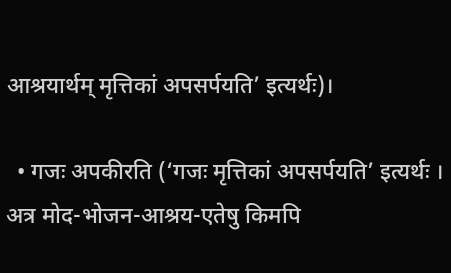आश्रयार्थम् मृत्तिकां अपसर्पयति’ इत्यर्थः)।

  • गजः अपकीरति (‘गजः मृत्तिकां अपसर्पयति’ इत्यर्थः । अत्र मोद-भोजन-आश्रय-एतेषु किमपि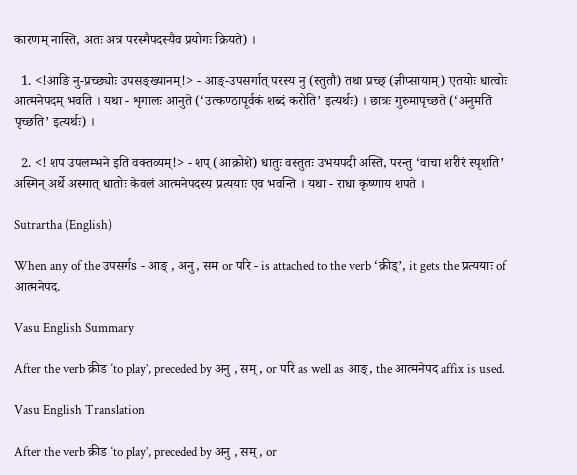कारणम् नास्ति, अतः अत्र परस्मैपदस्यैव प्रयोगः क्रियते) ।

  1. <!आङि नु-प्रच्छ्योः उपसङ्ख्यानम्!> - आङ्-उपसर्गात् परस्य नु (स्तुतौ) तथा प्रच्छ् (ज्ञीप्सायाम्) एतयोः धात्वोः आत्मनेपदम् भवति । यथा - शृगालः आनुते (‘उत्कण्ठापूर्वकं शब्दं करोति’ इत्यर्थः) । छात्रः गुरुमापृच्छते (‘अनुमतिं पृच्छति’ इत्यर्थः) ।

  2. <! शप उपलम्भने इति वक्तव्यम्!> - शप् (आक्रोशे) धातुः वस्तुतः उभयपदी अस्ति, परन्तु ‘वाचा शरीरं स्पृशति’ अस्मिन् अर्थे अस्मात् धातोः केवलं आत्मनेपदस्य प्रत्ययाः एव भवन्ति । यथा - राधा कृष्णाय शपते ।

Sutrartha (English)

When any of the उपसर्गs - आङ् , अनु, सम or परि - is attached to the verb ‘क्रीड्’, it gets the प्रत्ययाः of आत्मनेपद.

Vasu English Summary

After the verb क्रीड ‘to play’, preceded by अनु , सम् , or परि as well as आङ्, the आत्मनेपद affix is used.

Vasu English Translation

After the verb क्रीड ‘to play’, preceded by अनु , सम् , or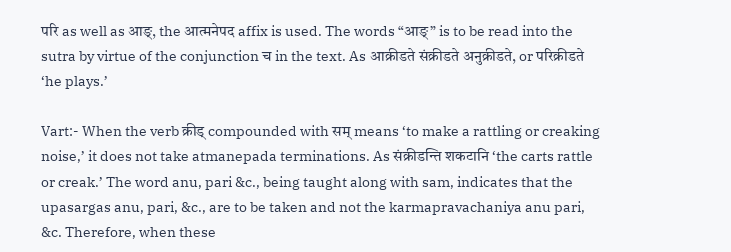परि as well as आङ्, the आत्मनेपद affix is used. The words “आङ्” is to be read into the sutra by virtue of the conjunction च in the text. As आक्रीडते संक्रीडते अनुक्रीडते, or परिक्रीडते ‘he plays.’

Vart:- When the verb क्रीड् compounded with सम् means ‘to make a rattling or creaking noise,’ it does not take atmanepada terminations. As संक्रीडन्ति शकटानि ‘the carts rattle or creak.’ The word anu, pari &c., being taught along with sam, indicates that the upasargas anu, pari, &c., are to be taken and not the karmapravachaniya anu pari, &c. Therefore, when these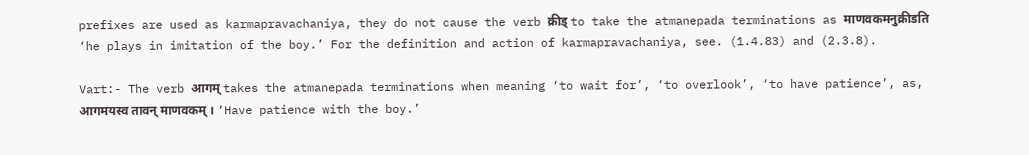prefixes are used as karmapravachaniya, they do not cause the verb क्रीड् to take the atmanepada terminations as माणवकमनुक्रीडति ‘he plays in imitation of the boy.’ For the definition and action of karmapravachaniya, see. (1.4.83) and (2.3.8).

Vart:- The verb आगम् takes the atmanepada terminations when meaning ‘to wait for’, ‘to overlook’, ‘to have patience’, as, आगमयस्व तावन् माणवकम् । ‘Have patience with the boy.’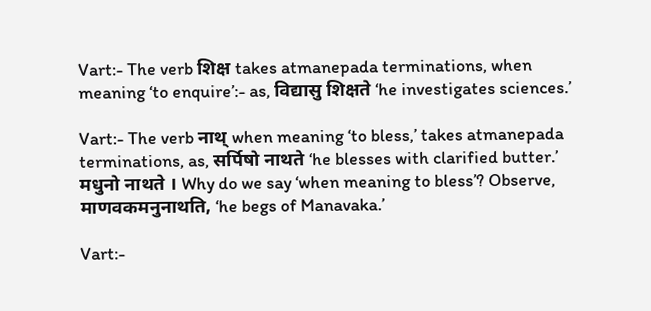Vart:- The verb शिक्ष takes atmanepada terminations, when meaning ‘to enquire’:- as, विद्यासु शिक्षते ‘he investigates sciences.’

Vart:- The verb नाथ् when meaning ‘to bless,’ takes atmanepada terminations, as, सर्पिषो नाथते ‘he blesses with clarified butter.’ मधुनो नाथते । Why do we say ‘when meaning to bless’? Observe, माणवकमनुनाथति, ‘he begs of Manavaka.’

Vart:-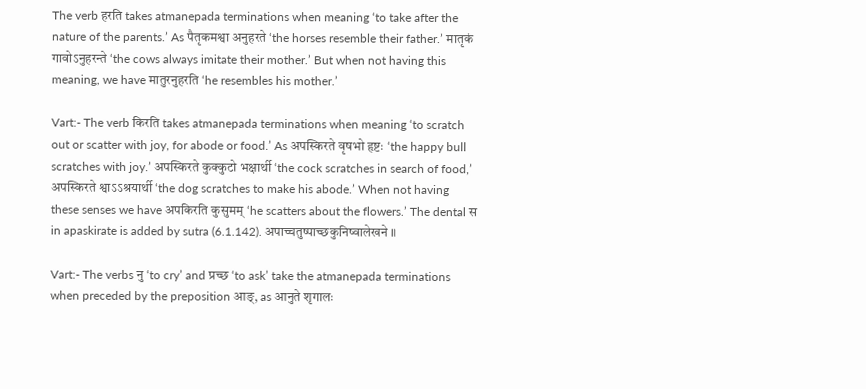The verb हरति takes atmanepada terminations when meaning ‘to take after the nature of the parents.’ As पैतृकमश्वा अनुहरते ‘the horses resemble their father.’ मातृकं गावोऽनुहरन्ते ‘the cows always imitate their mother.’ But when not having this meaning, we have मातुरनुहरति ‘he resembles his mother.’

Vart:- The verb किरति takes atmanepada terminations when meaning ‘to scratch out or scatter with joy, for abode or food.’ As अपस्किरते वृषभो हृष्टः ‘the happy bull scratches with joy.’ अपस्किरते कुक्कुटो भक्षार्थी ‘the cock scratches in search of food,’ अपस्किरते श्वाऽऽश्रयार्थी ‘the dog scratches to make his abode.’ When not having these senses we have अपकिरति कुसुमम् ‘he scatters about the flowers.’ The dental स in apaskirate is added by sutra (6.1.142). अपाच्चतुष्पाच्छकुनिष्वालेखने ॥

Vart:- The verbs नु ‘to cry’ and प्रच्छ ‘to ask’ take the atmanepada terminations when preceded by the preposition आङ्, as आनुते शृगालः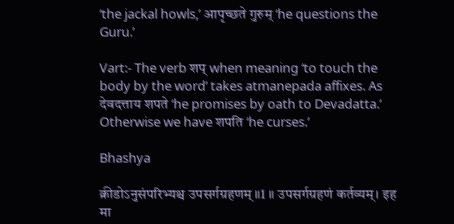‘the jackal howls,’ आपृच्छते गुरुम् ‘he questions the Guru.’

Vart:- The verb शप् when meaning ‘to touch the body by the word’ takes atmanepada affixes. As देवदत्ताय शपते ‘he promises by oath to Devadatta.’ Otherwise we have शपति ‘he curses.’

Bhashya

क्रीडोऽनुसंपरिभ्यश्च उपसर्गग्रहणम् ॥1 ॥ उपसर्गग्रहणं कर्तव्यम्। इह मा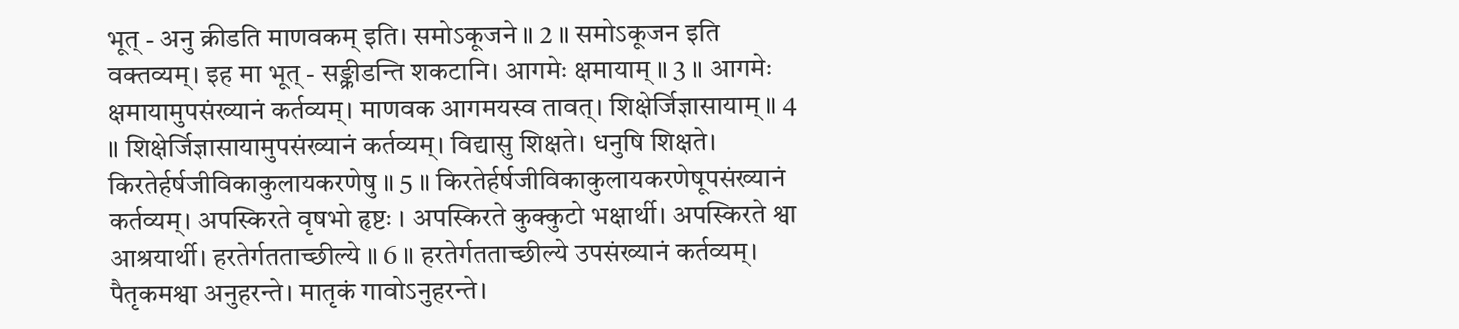भूत् - अनु क्रीडति माणवकम् इति। समोऽकूजने ॥ 2 ॥ समोऽकूजन इति वक्तव्यम्। इह मा भूत् - सङ्क्रीडन्ति शकटानि। आगमेः क्षमायाम् ॥ 3 ॥ आगमेः क्षमायामुपसंख्यानं कर्तव्यम्। माणवक आगमयस्व तावत्। शिक्षेर्जिज्ञासायाम् ॥ 4 ॥ शिक्षेर्जिज्ञासायामुपसंख्यानं कर्तव्यम्। विद्यासु शिक्षते। धनुषि शिक्षते। किरतेर्हर्षजीविकाकुलायकरणेषु ॥ 5 ॥ किरतेर्हर्षजीविकाकुलायकरणेषूपसंख्यानं कर्तव्यम्। अपस्किरते वृषभो हृष्टः । अपस्किरते कुक्कुटो भक्षार्थी। अपस्किरते श्वा आश्रयार्थी। हरतेर्गतताच्छील्ये ॥ 6 ॥ हरतेर्गतताच्छील्ये उपसंख्यानं कर्तव्यम्। पैतृकमश्वा अनुहरन्ते। मातृकं गावोऽनुहरन्ते।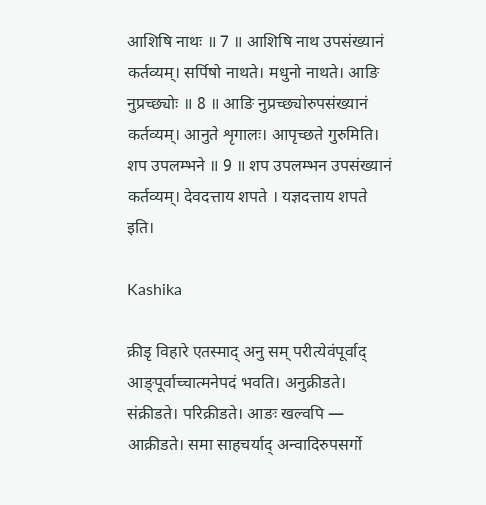आशिषि नाथः ॥ 7 ॥ आशिषि नाथ उपसंख्यानं कर्तव्यम्। सर्पिषो नाथते। मधुनो नाथते। आङि नुप्रच्छ्योः ॥ 8 ॥ आङि नुप्रच्छ्योरुपसंख्यानं कर्तव्यम्। आनुते शृगालः। आपृच्छते गुरुमिति। शप उपलम्भने ॥ 9 ॥ शप उपलम्भन उपसंख्यानं कर्तव्यम्। देवदत्ताय शपते । यज्ञदत्ताय शपते इति।

Kashika

क्रीडृ विहारे एतस्माद् अनु सम् परीत्येवंपूर्वाद् आङ्पूर्वाच्चात्मनेपदं भवति। अनुक्रीडते। संक्रीडते। परिक्रीडते। आङः खल्वपि — आक्रीडते। समा साहचर्याद् अन्वादिरुपसर्गो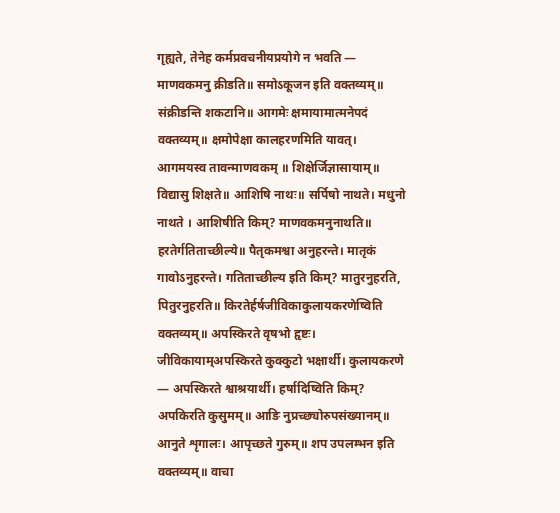गृह्यते, तेनेह कर्मप्रवचनीयप्रयोगे न भवति — माणवकमनु क्रीडति॥ समोऽकूजन इति वक्तव्यम्॥ संक्रीडन्ति शकटानि॥ आगमेः क्षमायामात्मनेपदं वक्तव्यम्॥ क्षमोपेक्षा कालहरणमिति यावत्। आगमयस्व तावन्माणवकम् ॥ शिक्षेर्जिज्ञासायाम्॥ विद्यासु शिक्षते॥ आशिषि नाथः॥ सर्पिषो नाथते। मधुनो नाथते । आशिषीति किम्? माणवकमनुनाथति॥ हरतेर्गतिताच्छील्ये॥ पैतृकमश्वा अनुहरन्ते। मातृकं गावोऽनुहरन्ते। गतिताच्छील्य इति किम्? मातुरनुहरति, पितुरनुहरति॥ किरतेर्हर्षजीविकाकुलायकरणेष्विति वक्तव्यम्॥ अपस्किरते वृषभो हृष्टः। जीविकायाम्अपस्किरते कुक्कुटो भक्षार्थी। कुलायकरणे — अपस्किरते श्वाश्रयार्थी। हर्षादिष्विति किम्? अपकिरति कुसुमम्॥ आङि नुप्रच्छ्योरुपसंख्यानम्॥ आनुते शृगालः। आपृच्छते गुरुम्॥ शप उपलम्भन इति वक्तव्यम्॥ वाचा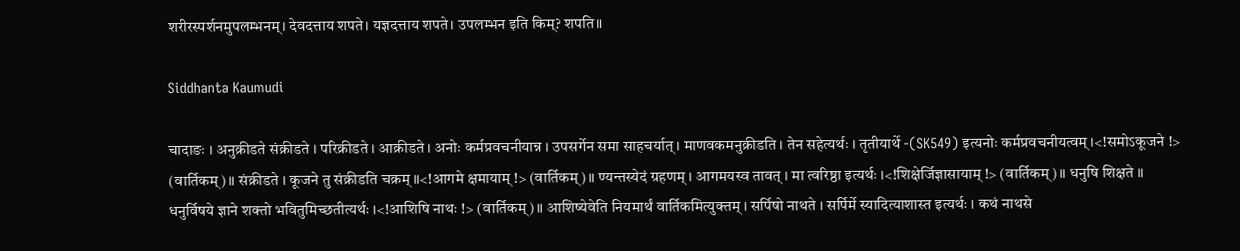शरीरस्पर्शनमुपलम्भनम्। देवदत्ताय शपते। यज्ञदत्ताय शपते। उपलम्भन इति किम्? शपति॥

Siddhanta Kaumudi

चादाङः । अनुक्रीडते संक्रीडते । परिक्रीडते । आक्रीडते । अनोः कर्मप्रवचनीयान्न । उपसर्गेन समा साहचर्यात् । माणवकमनुक्रीडति । तेन सहेत्यर्थः । तृतीयार्थे -(SK549) इत्यनोः कर्मप्रवचनीयत्वम् ।<!समोऽकूजने !> (वार्तिकम्) ॥ संक्रीडते । कूजने तु संक्रीडति चक्रम् ॥<!आगमे क्षमायाम् !> (वार्तिकम्) ॥ ण्यन्तस्येदं ग्रहणम् । आगमयस्व तावत् । मा त्वरिष्ठा इत्यर्थः ।<!शिक्षेर्जिज्ञासायाम् !> (वार्तिकम्) ॥ धनुषि शिक्षते ॥ धनुर्विषये ज्ञाने शक्तो भवितुमिच्छतीत्यर्थः ।<!आशिषि नाथः !> (वार्तिकम्) ॥ आशिष्येवेति नियमार्थं वार्तिकमित्युक्तम् । सर्पिषो नाथते । सर्पिर्मे स्यादित्याशास्त इत्यर्थः । कथं नाथसे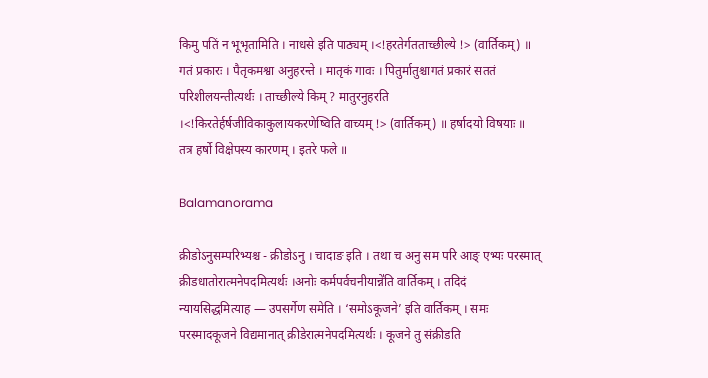किमु पतिं न भूभृतामिति । नाधसे इति पाठ्यम् ।<!हरतेर्गतताच्छील्ये !> (वार्तिकम्) ॥ गतं प्रकारः । पैतृकमश्वा अनुहरन्ते । मातृकं गावः । पितुर्मातुश्चागतं प्रकारं सततं परिशीलयन्तीत्यर्थः । ताच्छील्ये किम् ? मातुरनुहरति ।<!किरतेर्हर्षजीविकाकुलायकरणेष्विति वाच्यम् !> (वार्तिकम्) ॥ हर्षादयो विषयाः ॥ तत्र हर्षो विक्षेपस्य कारणम् । इतरे फले ॥

Balamanorama

क्रीडोऽनुसम्परिभ्यश्च - क्रीडोऽनु । चादाङ इति । तथा च अनु सम परि आङ् एभ्यः परस्मात् क्रीडधातोरात्मनेपदमित्यर्थः ।अनोः कर्मपर्वचनीयान्ने॑ति वार्तिकम् । तदिदं न्यायसिद्धमित्याह — उपसर्गेण समेति । ‘समोऽकूजने’ इति वार्तिकम् । समः परस्मादकूजने विद्यमानात् क्रीडेरात्मनेपदमित्यर्थः । कूजने तु संक्रीडति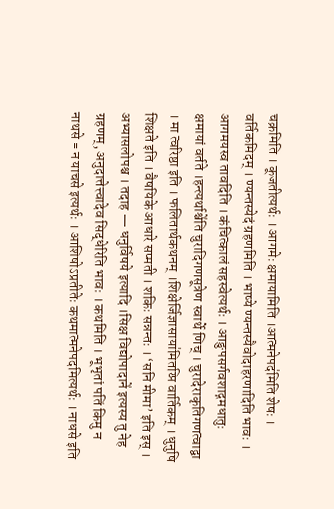चक्रमिति । कूजतीत्यर्थः । आगमेः क्षमायामिति ।आत्मनेपद॑मिति शेषः । वर्तिकमिदम् । ण्यन्तस्येदं ग्रहणमिति । भाष्ये ण्यन्तस्यैवोदाहरणादिति भावः । आगमयस्व तावदिति । कंचित्कालं सहस्वेत्यर्थः । आङुपसर्गवशाद्गमधातुः क्षमायां वर्तते ।हन्त्यर्थाश्चे॑ति चुरादिगणसूत्रेण स्वार्थे णिच् । चुरादेराकृतिगणत्वाद्वा । मा त्वरिष्ठा इति । फलितार्थकथनम् ।शिक्षेर्जिज्ञासाया॑मितय्पि वार्तिकम् । धुनुषि शिक्षते इति । वैषयिके आधारे सप्मती । शकिः सन्नन्तः । ‘सनि मीमा’ इति इस् । अभ्यासलोपश्च । तदाह — धनुर्विषये इत्यादि ।सिक्ष विद्योपादाने॑ इत्यस्य तु नेह ग्रहणम्, अनुदात्तेत्त्वादेव सिद्धेरिति भावः । कथमिति । भूभृतां पतिं किमु न नाथसे = न याचसे इत्यर्थः । आशिषोऽप्रतीतेः कथमात्मनेपदमित्यर्थः । नाधसे इति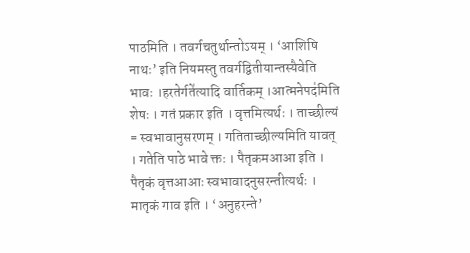पाठमिति । तवर्गचतुर्थान्तोऽयम् । ‘आशिषि नाथः’ इति नियमस्तु तवर्गद्वितीयान्तस्यैवेति भावः ।हरतेर्गते॑त्यादि वार्तिकम् ।आत्मनेपद॑मिति शेषः । गतं प्रकार इति । वृत्तमित्यर्थः । ताच्छील्यं = स्वभावानुसरणम् । गतिताच्छील्यमिति यावत् । गतेति पाठे भावे क्तः । पैतृकमआआ इति । पैतृकं वृत्तआआः स्वभावादनुसरन्तीत्यर्थः । मातृकं गाव इति । ‘अनुहरन्ते’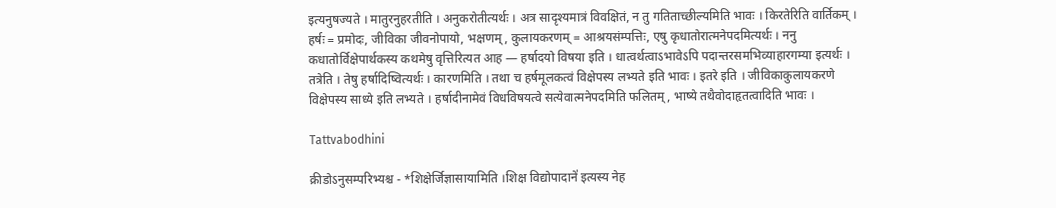इत्यनुषज्यते । मातुरनुहरतीति । अनुकरोतीत्यर्थः । अत्र सादृश्यमात्रं विवक्षितं, न तु गतिताच्छील्यमिति भावः । किरतेरिति वार्तिकम् । हर्षः = प्रमोदः, जीविका जीवनोपायो, भक्षणम्, कुलायकरणम् = आश्रयसंम्पत्तिः, एषु कृधातोरात्मनेपदमित्यर्थः । ननु कधातोर्विक्षेपार्थकस्य कथमेषु वृत्तिरित्यत आह — हर्षादयो विषया इति । धात्वर्थत्वाऽभावेऽपि पदान्तरसमभिव्याहारगम्या इत्यर्थः । तत्रेति । तेषु हर्षादिष्वित्यर्थः । कारणमिति । तथा च हर्षमूलकत्वं विक्षेपस्य लभ्यते इति भावः । इतरे इति । जीविकाकुलायकरणे विक्षेपस्य साध्ये इति लभ्यते । हर्षादीनामेवं विधविषयत्वे सत्येवात्मनेपदमिति फलितम्, भाष्ये तथैवोदाहृतत्वादिति भावः ।

Tattvabodhini

क्रीडोऽनुसम्परिभ्यश्च - *शिक्षेर्जिज्ञासायामिति ।शिक्ष विद्योपादाने॑ इत्यस्य नेह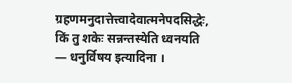ग्रहणमनुदात्तेत्त्वादेवात्मनेपदसिद्धेः, किं तु शकेः सन्नन्तस्येति ध्वनयति — धनुर्विषय इत्यादिना ।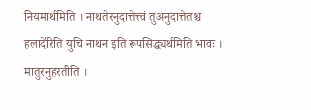नियमार्थमिति । नाथतेरनुदात्तेत्त्वं तुअनुदात्तेतश्च हलादे॑रिति युचि नाथन इति रूपसिद्ध्यर्थमिति भावः । मातुरनुहरतीति ।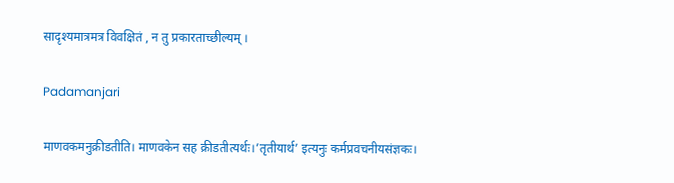सादृश्यमात्रमत्र विवक्षितं , न तु प्रकारताच्छील्यम् ।

Padamanjari

माणवकमनुक्रीडतीति। माणवकेन सह क्रीडतीत्यर्थः।’तृतीयार्थ’ इत्यनुः कर्मप्रवचनीयसंज्ञकः।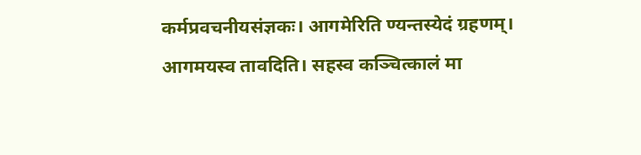कर्मप्रवचनीयसंज्ञकः। आगमेरिति ण्यन्तस्येदं ग्रहणम्। आगमयस्व तावदिति। सहस्व कञ्चित्कालं मा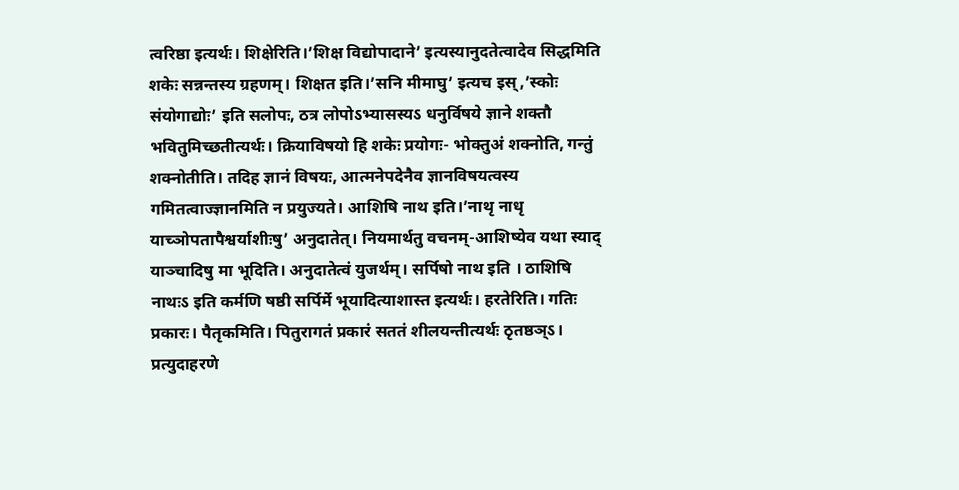त्वरिष्ठा इत्यर्थः। शिक्षेरिति।’शिक्ष विद्योपादाने’ इत्यस्यानुदतेत्वादेव सिद्धमिति शकेः सन्नन्तस्य ग्रहणम्। शिक्षत इति।’सनि मीमाघु’ इत्यच इस्,’स्कोः संयोगाद्योः’ इति सलोपः, ठत्र लोपोऽभ्यासस्यऽ धनुर्विषये ज्ञाने शक्तौ भवितुमिच्छतीत्यर्थः। क्रियाविषयो हि शकेः प्रयोगः- भोक्तुअं शक्नोति, गन्तुं शक्नोतीति। तदिह ज्ञानं विषयः, आत्मनेपदेनैव ज्ञानविषयत्वस्य गमितत्वाज्ज्ञानमिति न प्रयुज्यते। आशिषि नाथ इति।’नाथृ नाधृ याच्ञोपतापैश्वर्याशीःषु’ अनुदातेत्। नियमार्थतु वचनम्-आशिष्येव यथा स्याद् याञ्चादिषु मा भूदिति। अनुदातेत्वं युजर्थम्। सर्पिषो नाथ इति । ठाशिषि नाथःऽ इति कर्मणि षष्ठी सर्पिर्मे भूयादित्याशास्त इत्यर्थः। हरतेरिति। गतिः प्रकारः। पैतृकमिति। पितुरागतं प्रकारं सततं शीलयन्तीत्यर्थः ठृतष्ठञ्ऽ। प्रत्युदाहरणे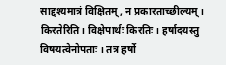साद्दश्यमात्रं विक्षितम्, न प्रकारताच्छील्यम्। किरतेरिति। विक्षेपार्थः किरतिः। हर्षादयस्तु विषयत्वेनोपताः । तत्र हर्षो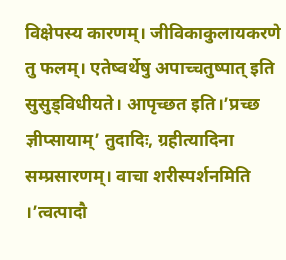विक्षेपस्य कारणम्। जीविकाकुलायकरणे तु फलम्। एतेष्वर्थेषु अपाच्चतुष्पात् इति सुसुड्विधीयते। आपृच्छत इति।’प्रच्छ ज्ञीप्सायाम्’ तुदादिः, ग्रहीत्यादिना सम्प्रसारणम्। वाचा शरीस्पर्शनमिति ।’त्वत्पादौ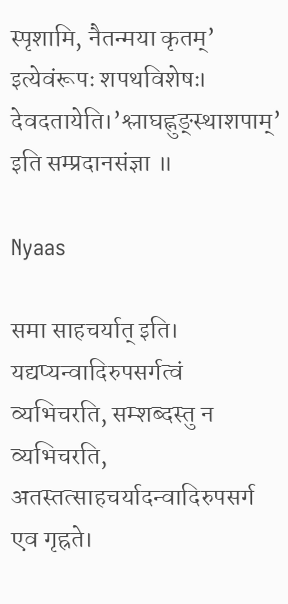स्पृशामि, नैतन्मया कृतम्’ इत्येवंरूपः शपथविशेषः। देवदतायेति।’श्लाघह्नुङ्स्थाशपाम्’ इति सम्प्रदानसंज्ञा ॥

Nyaas

समा साहचर्यात् इति। यद्यप्यन्वादिरुपसर्गत्वं व्यभिचरति, सम्शब्दस्तु न व्यभिचरति, अतस्तत्साहचर्यादन्वादिरुपसर्ग एव गृह्रते।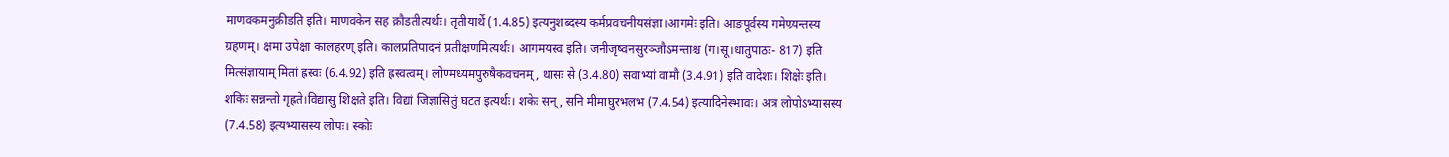माणवकमनुक्रीडति इति। माणवकेन सह क्रौडतीत्यर्थः। तृतीयार्थे (1.4.85) इत्यनुशब्दस्य कर्मप्रवचनीयसंज्ञा।आगमेः इति। आङपूर्वस्य गमेण्र्यन्तस्य ग्रहणम्। क्षमा उपेक्षा कालहरण् इति। कालप्रतिपादनं प्रतीक्षणमित्यर्थः। आगमयस्व इति। जनीजृष्वनसुरञ्जौऽमन्ताश्च (ग।सू।धातुपाठः- 817) इति मित्संज्ञायाम् मितां ह्रस्वः (6.4.92) इति ह्रस्वत्वम्। लोण्मध्यमपुरुषैकवचनम्, थासः से (3.4.80) सवाभ्यां वामौ (3.4.91) इति वादेशः। शिक्षेः इति। शकिः सन्नन्तो गृह्रते।विद्यासु शिक्षते इति। विद्यां जिज्ञासितुं घटत इत्यर्थः। शकेः सन्, सनि मीमाघुरभलभ (7.4.54) इत्यादिनेस्भावः। अत्र लोपोऽभ्यासस्य (7.4.58) इत्यभ्यासस्य लोपः। स्कोः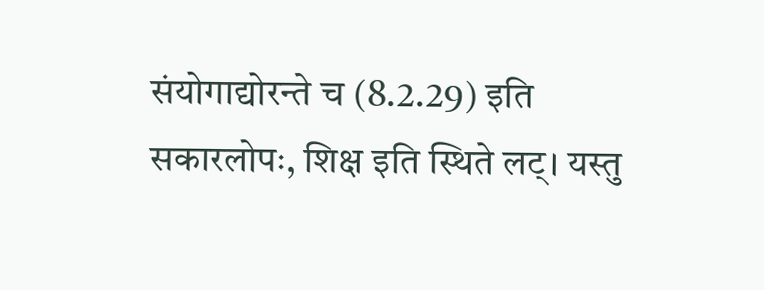संयोगाद्योरन्ते च (8.2.29) इति सकारलोपः, शिक्ष इति स्थिते लट्। यस्तु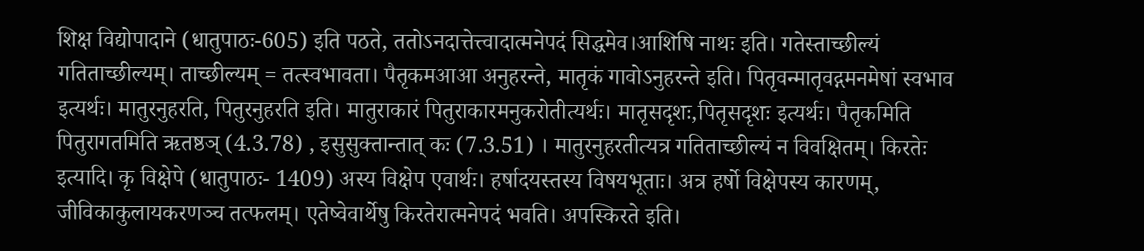शिक्ष विद्योपादाने (धातुपाठः-605) इति पठते, ततोऽनदात्तेत्त्वादात्मनेपदं सिद्धमेव।आशिषि नाथः इति। गतेस्ताच्छील्यं गतिताच्छील्यम्। ताच्छील्यम् = तत्स्वभावता। पैतृकमआआ अनुहरन्ते, मातृकं गावोऽनुहरन्ते इति। पितृवन्मातृवद्गमनमेषां स्वभाव इत्यर्थः। मातुरनुहरति, पितुरनुहरति इति। मातुराकारं पितुराकारमनुकरोतीत्यर्थः। मातृसदृशः,पितृसदृशः इत्यर्थः। पैतृकमिति पितुरागतमिति ऋतष्ठञ् (4.3.78) , इसुसुक्तान्तात् कः (7.3.51) । मातुरनुहरतीत्यत्र गतिताच्छील्यं न विवक्षितम्। किरतेः इत्यादि। कृ विक्षेपे (धातुपाठः- 1409) अस्य विक्षेप एवार्थः। हर्षादयस्तस्य विषयभूताः। अत्र हर्षो विक्षेपस्य कारणम्, जीविकाकुलायकरणञ्च तत्फलम्। एतेष्वेवार्थेषु किरतेरात्मनेपदं भवति। अपस्किरते इति।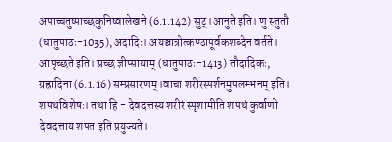अपाच्चतुष्पाच्छकुनिष्वालेखने (6.1.142) सुट्।आनुते इति। णु स्तुतौ (धातुपाठः-1035), अदादिः। अयञ्चात्रोत्कण्ठापूर्वकशब्देन वर्तते। आपृच्छते इति। प्रच्छ ज्ञीप्सायाम् (धातुपाठः-1413) तौदादिकः, ग्रह्रादिना (6.1.16) सम्प्रसारणम्।वाचा शरीरस्पर्शनमुपलम्भनम् इति। शपथविशेषः। तथा हि - देवदत्तस्य शरीरं स्पृशामीति शपथं कुर्वाणो देवदत्ताय शपत इति प्रयुज्यते।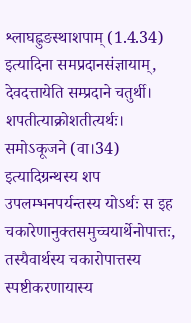श्लाघह्नुङस्थाशपाम् (1.4.34) इत्यादिना समप्रदानसंज्ञायाम्, देवदत्तायेति सम्प्रदाने चतुर्थी। शपतीत्याक्रोशतीत्यर्थः। समोऽकूजने (वा।34) इत्यादिग्रन्थस्य शप उपलम्भनपर्यन्तस्य योऽर्थः स इह चकारेणानुक्तसमुच्चयार्थेनोपात्तः, तस्यैवार्थस्य चकारोपात्तस्य स्पष्टीकरणायास्य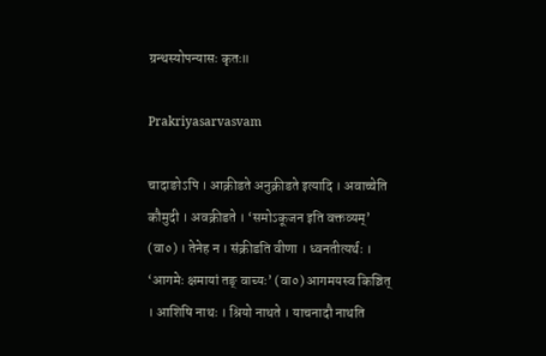ग्रन्थस्योपन्यासः कृतः॥

Prakriyasarvasvam

चादाङोऽपि । आक्रीडते अनुक्रीडते इत्यादि । अवाच्चेति कौमुदी । अवक्रीडते । ‘समोऽकूजन इति वक्तव्यम्’ (वा०) । तेनेह न । संक्रीडति वीणा । ध्वनतीत्यर्थः । ‘आगमेः क्षमायां तङ् वाच्यः’ (वा०) आगमयस्व किञ्चित् । आशिषि नाथः । श्रियो नाथते । याचनादौ नाथति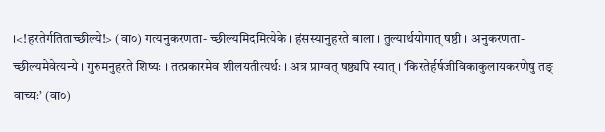।<!हरतेर्गतिताच्छील्ये!> (वा०) गत्यनुकरणता- च्छील्यमिदमित्येके । हंसस्यानुहरते बाला । तुल्यार्थयोगात् षष्ठी । अनुकरणता- च्छील्यमेवेत्यन्ये । गुरुमनुहरते शिष्यः । तत्प्रकारमेव शीलयतीत्यर्थः । अत्र प्राग्वत् षष्ठ्यपि स्यात् । ‘किरतेर्हर्षजीविकाकुलायकरणेषु तङ् वाच्यः’ (वा०)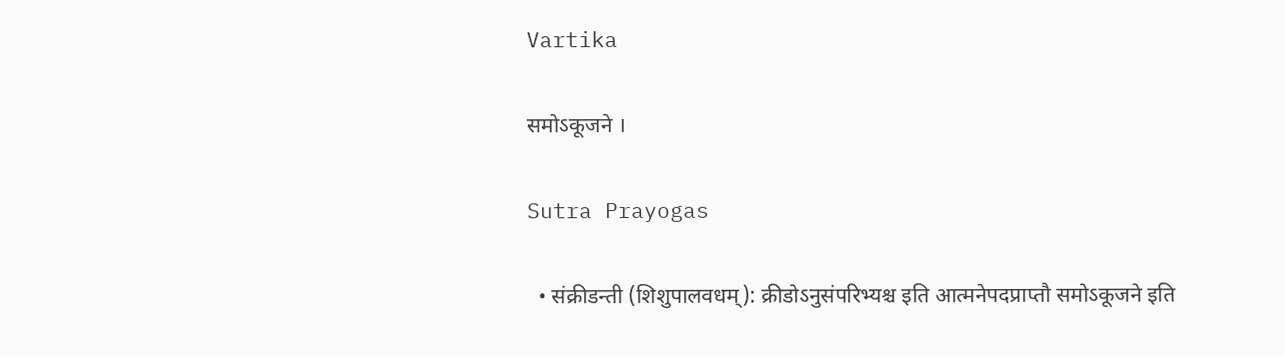Vartika

समोऽकूजने ।

Sutra Prayogas

  • संक्रीडन्ती (शिशुपालवधम्): क्रीडोऽनुसंपरिभ्यश्च इति आत्मनेपदप्राप्तौ समोऽकूजने इति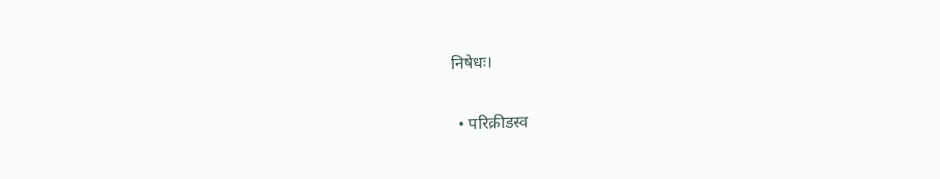निषेधः।

  • परिक्रीडस्व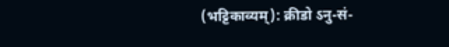(भट्टिकाव्यम्): क्रीडो ऽनु-सं-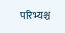परिभ्यश्च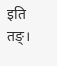इति तङ्।